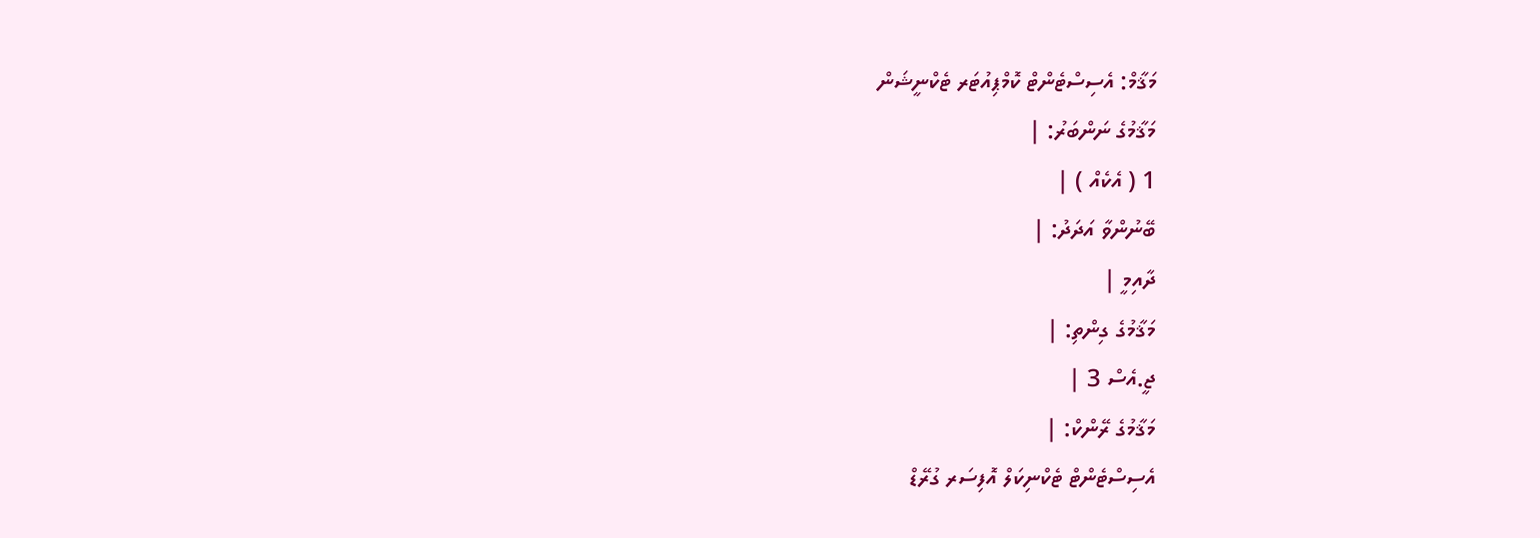މަޤާމް: އެސިސްޓެންޓް ކޮމްޕިއުޓަރ ޓެކްނީޝަން
މަޤާމުގެ ނަންބަރު: |
1 ( އެކެއް ) |
ބޭނުންވާ އަދަދު: |
ދާއިމީ |
މަޤާމުގެ ގިންތި: |
ޖީ.އެސް 3 |
މަޤާމުގެ ރޭންކް: |
އެސިސްޓެންޓް ޓެކްނިކަލް އޮފިސަރ ގުރޭޑް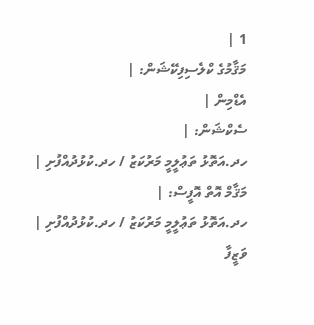1 |
މަޤާމުގެ ކްލެސިފިކޭޝަން: |
އެޑްމިން |
ސެކްޝަން: |
ހދ.އަތޮޅު ތަޢުލީމީ މަރުކަޒު / ހދ.ކުޅުދުއްފުށި |
މަޤާމް އޮތް އޮފީސް: |
ހދ.އަތޮޅު ތަޢުލީމީ މަރުކަޒު / ހދ.ކުޅުދުއްފުށި |
ވަޒީފާ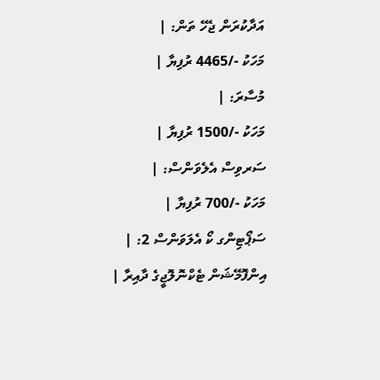އަދާކުރަން ޖެހޭ ތަން: |
މަހަކު -/4465 ރުފިޔާ |
މުސާރަ: |
މަހަކު -/1500 ރުފިޔާ |
ސަރވިސް އެލެވަންސް: |
މަހަކު -/700 ރުފިޔާ |
ސަޕޯޓިންގ ކޯ އެލަވަންސް 2: |
އިންފޮމޭޝަން ޓެކްނޮލޮޖީގެ ދާއިރާ |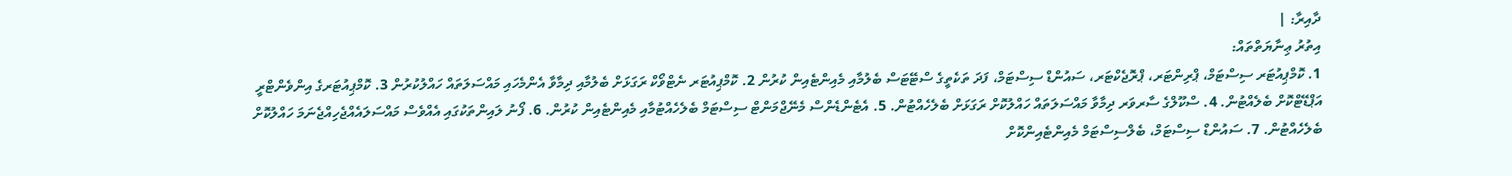ދާއިރާ: |
އިތުރު ޢިނާޔަތްތައް:
1. ކޮމްޕިއުޓަރ ސިސްޓަމް، ޕްރިންޓަރ، ޕްރޮޖެކްޓަރ، ސައުންޑް ސިސްޓަމް، ފަދަ ތަކެތީގެ ސްޓޭޓަސް ބެލުމާއި މެއިންޓެއިން ކުރުން 2. ކޮމްޕިއުޓަރ ނެޓްވޯކް ރަގަޅަށް ބެލުމާއި ދިމާވާ އެންމެހައި މައްސަލަތައް ހައްލުކުރުން 3. ކޮމްޕިއުޓަރގެ އިންވެންޓްރީ އަޕްޑޭޓްކޮށް ބެލެއްޓުން. 4. ސްކޫލްގެ ސާރވަރ ދިމާވާ މައްސަލަތައް ހައްލުކޮށް ރަގަޅަށް ބެލެހެއްޓުން. 5. އެޓެންޑެންސް މެނޭޖްމަންޓް ސިސްޓަމް ބެލެހެއްޓުމާއި މެއިންޓެއިން ކުރުން. 6. ފޯނު ލައިންތަކުގައި އެއްވެސް މައްސަލައެއްޖެހިއްޖެނަމަ ހައްލުކޮށް ބެލެހެއްޓުން. 7. ސައުންޑް ސިސްޓަމް، ބެލްސިސްޓަމް މެއިންޓެއިންކޮށް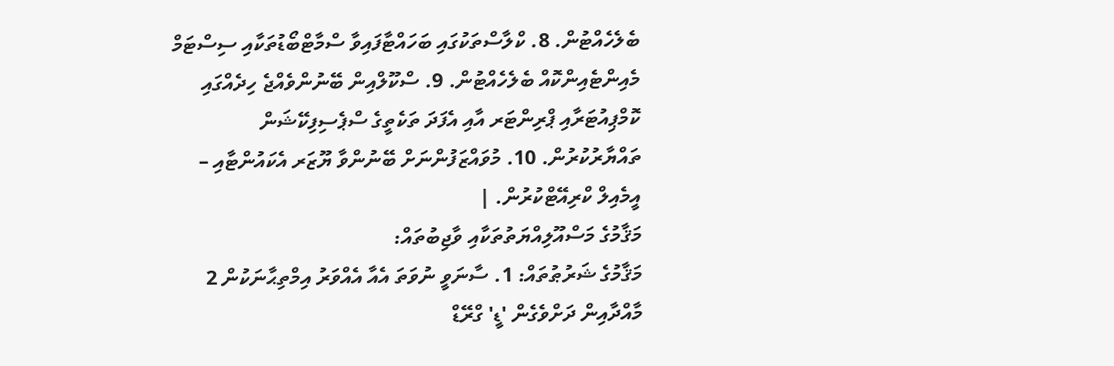ބެލެހެއްޓުން. 8. ކްލާސްތަކުގައި ބަހައްޓާފައިވާ ސްމާޓްބޯޑުތަކާއި ސިސްޓަމް މެއިންޓެއިންކޮއް ބެލެހެއްޓުން. 9. ސްކޫލްއިން ބޭނުންވެއްޖެ ހިދެއްގައި ކޮމްޕިއުޓަރާއި ޕްރިންޓަރ އާއި އެފަދަ ތަކެތީގެ ސްޕެސިފިކޭޝަން ތައްޔާރުކުރުން. 10. މުވައްޒަފުންނަށް ބޭނުންވާ ޔޫޒަރ އެކައުންޓާއި – އީމެއިލް ކްރިއޭޓްކުރުން. |
މަޤާމުގެ މަސްއޫލިއްޔަތުތަކާއި ވާޖިބުތައް:
މަޤާމުގެ ޝަރުޠުތައް: 1. ސާނަވީ ނުވަތަ އެއާ އެއްވަރު އިމްތިޙާނަކުން 2 މާއްދާއިން ދަށްވެގެން 'ޑީ' ގްރޭޑް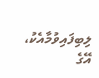ލިބިފައިވުމާއެކު، އޭގެ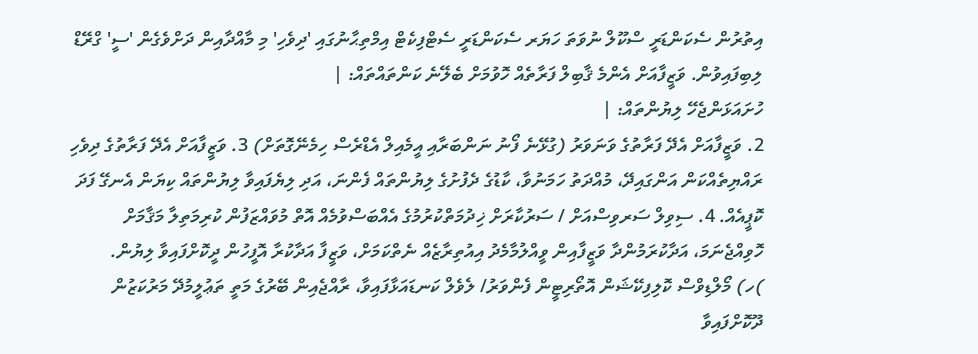އިތުރުން ސެކަންޑަރީ ސްކޫލް ނުވަތަ ހަޔަރ ސެކަންޑަރީ ސެޓްފިކެޓް އިމްތިޙާނުގައި 'ދިވެހި' މި މާއްދާއިން ދަށްވެގެން 'ސީ' ގްރޭޑް ލިބިފައިވުން. ވަޒީފާއަށް އެންމެ ޤާބިލް ފަރާތެއް ހޮވުމަށް ބެލޭނެ ކަންތައްތައް: |
ހުށައަޅަންޖެހޭ ލިޔުންތައް: |
2. ވަޒީފާއަށް އެދޭ ފަރާތުގެ ވަނަވަރު (ގުޅޭނެ ފޯނު ނަންބަރާއި އީމެއިލް އެޑްރެސް ހިމެނޭގޮތަށް) 3. ވަޒީފާއަށް އެދޭ ފަރާތުގެ ދިވެހި ރައްޔިތެއްކަން އަންގައިދޭ، މުއްދަތު ހަމަނުވާ، ކާޑުގެ ދެފުށުގެ ލިޔުންތައް ފެންނަ، އަދި ލިޔެފައިވާ ލިޔުންތައް ކިޔަން އެނގޭ ފަދަ ކޮޕީއެއް. 4. ސިވިލް ސަރވިސްއަށް / ސަރުކާރަށް ޚިދުމަތްކުރުމުގެ އެއްބަސްވުމެއް އޮތް މުވައްޒަފުން ކުރިމަތިލާ މަޤާމަށް ހޮވިއްޖެނަމަ، އަދާކުރަމުންދާ ވަޒީފާއިން ވީއްލުމާމެދު އިއުތިރާޒެއް ނެތްކަމަށް، ވަޒީފާ އަދާކުރާ އޮފީހުން ދީކޮށްފައިވާ ލިޔުން.
)ހ) މޯލްޑިވްސް ކޮލިފިކޭޝަން އޮތޯރިޓީން ފެންވަރު/ ލެވެލް ކަނޑައަޅާފައިވާ، ރާއްޖެއިން ބޭރުގެ މަތީ ތަޢުލީމުދޭ މަރުކަޒުން ދޫކޮށްފައިވާ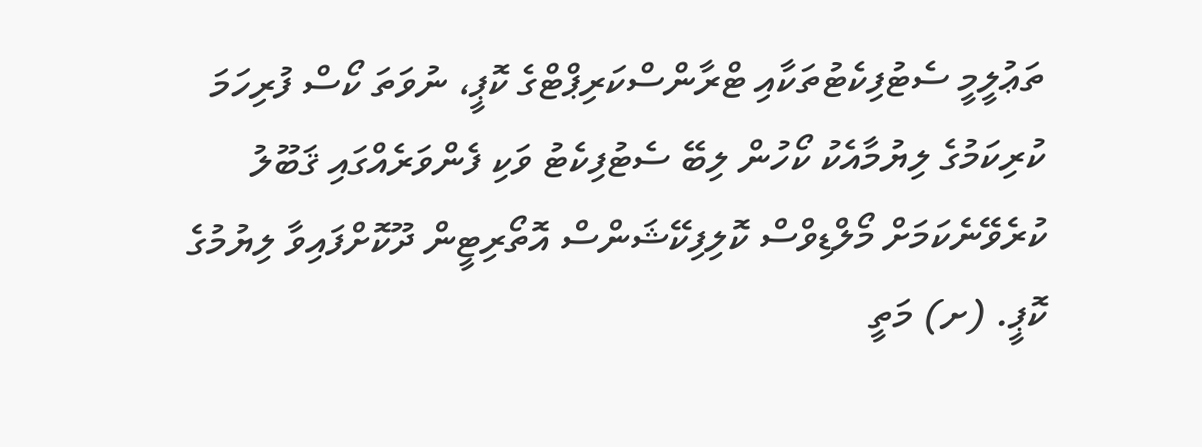ތަޢުލީމީ ސެޓުފިކެޓުތަކާއި ޓްރާންސްކަރިޕްޓްގެ ކޮޕީ، ނުވަތަ ކޯސް ފުރިހަމަ ކުރިކަމުގެ ލިޔުމާއެކު ކޯހުން ލިބޭ ސެޓުފިކެޓު ވަކި ފެންވަރެއްގައި ޤަބޫލު ކުރެވޭނެކަމަށް މޯލްޑިވްސް ކޮލިފިކޭޝަންސް އޮތޯރިޓީން ދޫކޮށްފައިވާ ލިޔުމުގެ ކޮޕީ. (ށ) މަތީ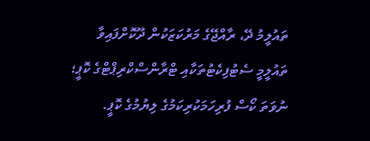ތައުލީމު ދޭ، ރާއްޖޭގެ މަރުކަޒަކުން ދޫކޮށްފައިވާ ތައުލީމީ ސެޓުފިކެޓުތަކާއި ޓްރާންސްކްރިޕްޓްގެ ކޮޕީ؛ ނުވަތަ ކޯސް ފުރިހަމަކުރިކަމުގެ ލިޔުމުގެ ކޮޕީ.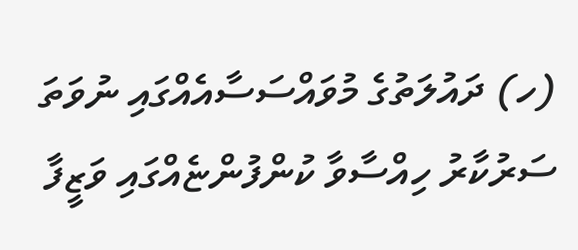(ހ) ދައުލަތުގެ މުވައްސަސާއެއްގައި ނުވަތަ ސަރުކާރު ހިއްސާވާ ކުންފުންޏެއްގައި ވަޒީފާ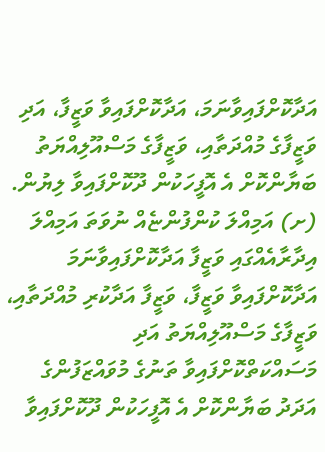އަދާކޮށްފައިވާނަމަ، އަދާކޮށްފައިވާ ވަޒީފާ، އަދި ވަޒީފާގެ މުއްދަތާއި، ވަޒީފާގެ މަސްއޫލިއްޔަތު ބަޔާންކޮށް އެ އޮފީހަކުން ދޫކޮށްފައިވާ ލިޔުން. (ށ) އަމިއްލަ ކުންފުންޏެއް ނުވަތަ އަމިއްލަ އިދާރާއެއްގައި ވަޒީފާ އަދާކޮށްފައިވާނަމަ އަދާކޮށްފައިވާ ވަޒީފާ، ވަޒީފާ އަދާކުރި މުއްދަތާއި، ވަޒީފާގެ މަސްއޫލިއްޔަތު އަދި މަސައްކަތްކޮށްފައިވާ ތަނުގެ މުވައްޒަފުންގެ އަދަދު ބަޔާންކޮށް އެ އޮފީހަކުން ދޫކޮށްފައިވާ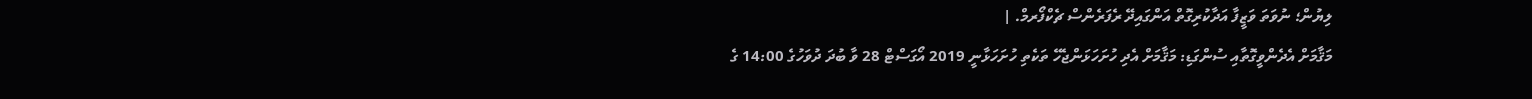ލިޔުން؛ ނުވަތަ ވަޒީފާ އަދާކުރިގޮތް އަންގައިދޭ ރެފަރެންސް ޗެކްފޯރމް. |
މަޤާމަށް އެދެންވީގޮތާއި ސުންގަޑި: މަޤާމަށް އެދި ހުށަހަޅަންޖެހޭ ތަކެތި ހުށަހަޅާނީ 2019 އޯގަސްޓް 28 ވާ ބުދަ ދުވަހުގެ 14:00 ގެ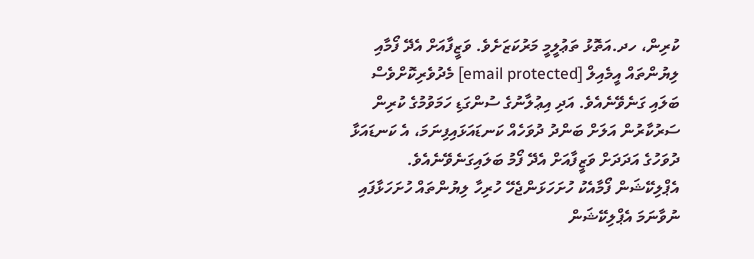ކުރިން، ހދ.އަތޮޅު ތަޢުލީމީ މަރުކަޒަށެވެ. ވަޒީފާއަށް އެދޭ ފޯމާއި ލިޔުންތައް އީމެއިލް [email protected] މެދުވެރިކޮށްވެސް ބަލައި ގަނެވޭނެއެވެ. އަދި އިޢުލާނުގެ ސުންގަޑި ހަމަވުމުގެ ކުރިން ސަރުކާރުން އަލަށް ބަންދު ދުވަހެއް ކަނޑައަޅައިފިނަމަ، އެ ކަނޑައަޅާ ދުވަހުގެ އަދަދަށް ވަޒީފާއަށް އެދޭ ފޯމު ބަލައިގަނެވޭނެއެވެ. އެޕްލިކޭޝަން ފޯމާއެކު ހުށަހަޅަންޖެހޭ ހުރިހާ ލިޔުންތައް ހުށަހަޅާފައި ނުވާނަމަ އެޕްލިކޭޝަން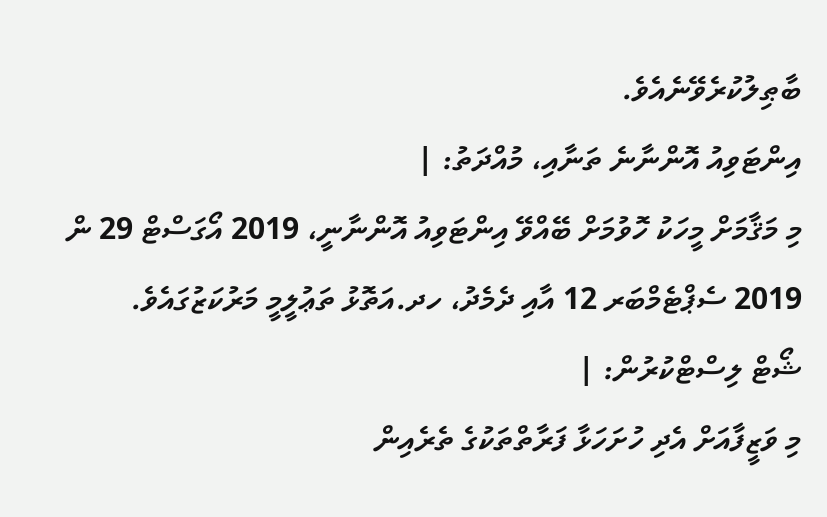ބާޠިލުކުރެވޭނެއެވެ.
އިންޓަވިއު އޮންނާނެ ތަނާއި، މުއްދަތު: |
މި މަޤާމަށް މީހަކު ހޮވުމަށް ބޭއްވޭ އިންޓަވިއު އޮންނާނީ، 2019 އޯގަސްޓް 29 ން 2019 ސެޕްޓެމްބަރ 12 އާއި ދެމެދު، ހދ.އަތޮޅު ތަޢުލީމީ މަރުކަޒުގައެވެ.
ޝޯޓް ލިސްޓްކުރުން: |
މި ވަޒީފާއަށް އެދި ހުށަހަޅާ ފަރާތްތަކުގެ ތެރެއިން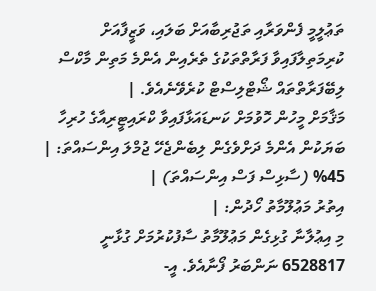ތަޢުލީމީ ފެންވަރާއި ތަޖުރިބާއަށް ބަލައި، ވަޒީފާއަށް ކުރިމަތިލާފައިވާ ފަރާތްތަކުގެ ތެރެއިން އެންމެ މަތިން މާކްސް ލިބޭފަރާތްތައް ޝޯޓްލިސްޓް ކުރެވޭނެއެވެ. |
މަޤާމަށް މީހުން ހޮވުމަށް ކަނޑައަޅާފައިވާ ކްރައިޓީރިއާގެ ހުރިހާ ބަޔަކުން އެންމެ ދަށްވެގެން ލިބެންޖެހޭ ޖުމްލަ އިންސައްތަ: |
%45 (ސާޅިސް ފަސް އިންސައްތަ) |
އިތުރު މަޢުލޫމާތު ހޯދުން: |
މި އިޢުލާނާ ގުޅިގެން މަޢުލޫމާތު ސާފުކުރުމަށް ގުޅާނީ 6528817 ނަންބަރު ފޯނާއެވެ. އީ-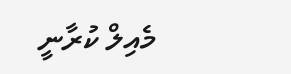މެއިލް ކުރާނީ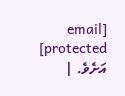[email protected] އަށެވެ. |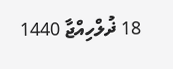18 ޛުލްހިއްޖާ 1440